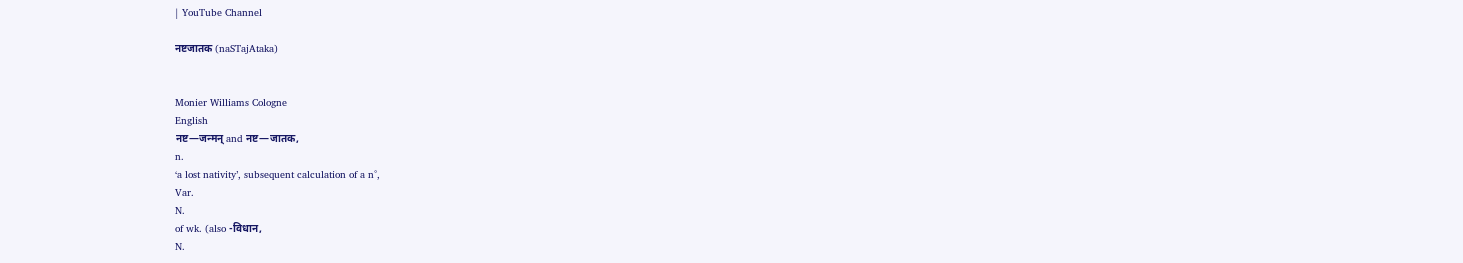| YouTube Channel

नष्टजातक (naSTajAtaka)


Monier Williams Cologne
English
नष्ट—जन्मन् and नष्ट—जातक,
n.
‘a lost nativity’, subsequent calculation of a n°,
Var.
N.
of wk. (also -विधान,
N.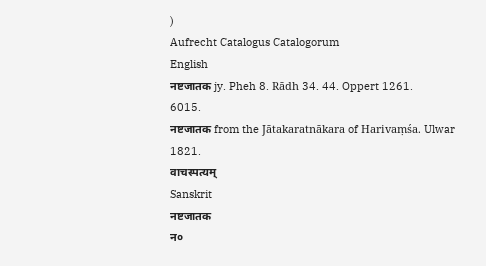)
Aufrecht Catalogus Catalogorum
English
नष्टजातक jy. Pheh 8. Rādh 34. 44. Oppert 1261.
6015.
नष्टजातक from the Jātakaratnākara of Harivaṃśa. Ulwar
1821.
वाचस्पत्यम्
Sanskrit
नष्टजातक
न०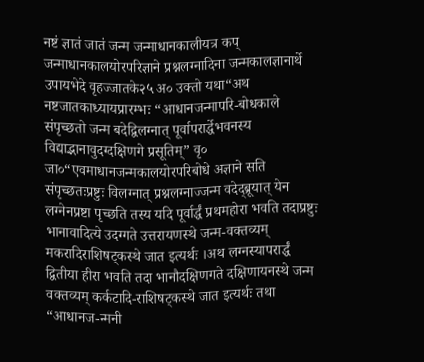नष्टं ज्ञातं जातं जन्म जन्माधानकालीयत्र कप् जन्माधानकालयोरपरिज्ञाने प्रश्नलग्नादिना जन्मकालज्ञानार्थे उपायभेदे वृहज्जातके२५ अ० उक्तो यथा“अथ नष्टजातकाध्यायप्रारम्भः “आधानजन्मापरि-बोधकाले संपृच्छतो जन्म बदेद्विलग्नात् पूर्वापरार्द्धेभवनस्य विद्याद्भानावुदग्दक्षिणगे प्रसूतिम्” वृ० जा०“एवमाधानजन्मकालयोरपरिबोधे अज्ञाने सति संपृच्छतःप्रष्टुः विलग्नात् प्रश्नलग्नाज्जन्म वदेद्ब्रूयात् येन लग्नेनप्रष्टा पृच्छति तस्य यदि पूर्वार्द्धं प्रथमहोरा भवति तदाप्रष्टुः भानावादित्ये उदग्गते उत्तरायणस्थे जन्म-वक्तव्यम् मकरादिराशिषट्कस्थे जात इत्यर्थः ।अथ लग्नस्यापरार्द्धं द्वितीया हीरा भवति तदा भानौदक्षिणगते दक्षिणायनस्थे जन्म वक्तव्यम् कर्कटादि-राशिषट्कस्थे जात इत्यर्थः तथा “आधानज-न्मनी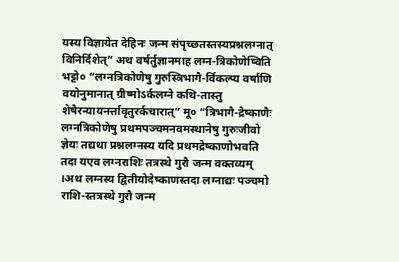यस्य विज्ञायेत देहिनः जन्म संपृच्छतस्तस्यप्रश्नलग्नात् विनिर्दिशेत्” अथ वर्षर्तुज्ञानमाह लग्न-त्रिकोणेष्विति भट्टो० “लग्नत्रिकोणेषु गुरुस्त्रिभागै-र्विकल्प्य वर्षाणि वयोनुमानात् ग्रीष्मोऽर्कलग्ने कथि-तास्तु शेषैरन्यायनर्त्तावृतुरर्कचारात्” मू० “त्रिभागै-द्रेष्काणैः लग्नत्रिकोणेषु प्रथमपञ्चमनवमस्थानेषु गुरुःजीवो ज्ञेयः तद्यथा प्रश्नलग्नस्य यदि प्रथमद्रेष्काणोभवति तदा यएव लग्नराशिः तत्रस्थे गुरौ जन्म वक्तव्यम् ।अथ लग्नस्य द्वितीयोदेष्काणस्तदा लग्नाद्यः पञ्चमो राशि-स्तत्रस्थे गुरौ जन्म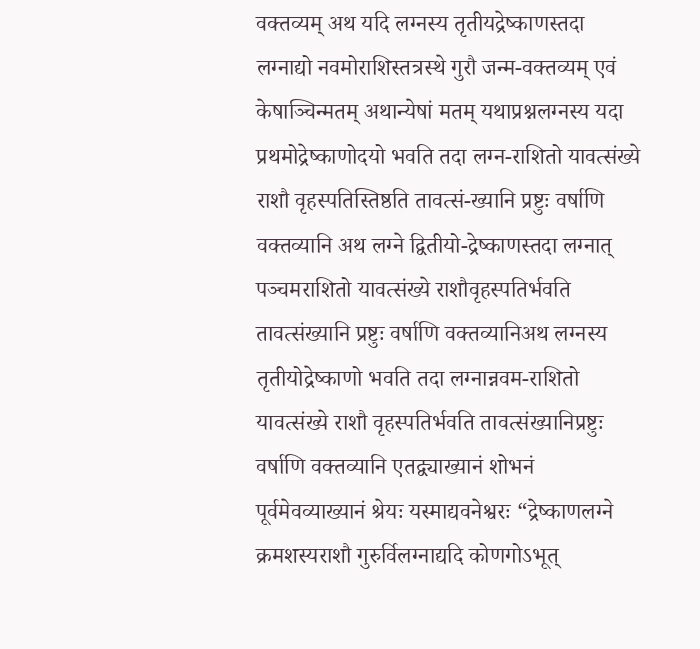वक्तव्यम् अथ यदि लग्नस्य तृतीयद्रेष्काणस्तदा लग्नाद्यो नवमोराशिस्तत्रस्थे गुरौ जन्म-वक्तव्यम् एवं केषाञ्चिन्मतम् अथान्येषां मतम् यथाप्रश्नलग्नस्य यदा प्रथमोद्रेष्काणोदयो भवति तदा लग्न-राशितो यावत्संख्ये राशौ वृहस्पतिस्तिष्ठति तावत्सं-ख्यानि प्रष्टुः वर्षाणि वक्तव्यानि अथ लग्ने द्वितीयो-द्रेष्काणस्तदा लग्नात् पञ्चमराशितो यावत्संख्ये राशौवृहस्पतिर्भवति तावत्संख्यानि प्रष्टुः वर्षाणि वक्तव्यानिअथ लग्नस्य तृतीयोद्रेष्काणो भवति तदा लग्नान्नवम-राशितो यावत्संख्ये राशौ वृहस्पतिर्भवति तावत्संख्यानिप्रष्टुः वर्षाणि वक्तव्यानि एतद्व्याख्यानं शोभनं पूर्वमेवव्याख्यानं श्रेयः यस्माद्यवनेश्वरः “द्रेष्काणलग्ने क्रमशस्यराशौ गुरुर्विलग्नाद्यदि कोणगोऽभूत्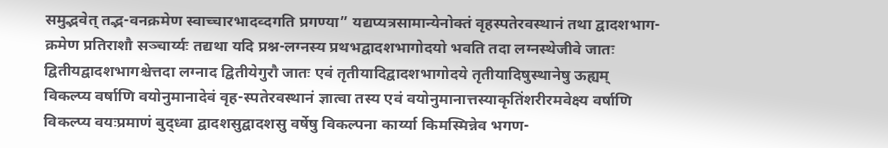समुद्भवेत् तद्भ-वनक्रमेण स्वाच्चारभादव्दगति प्रगण्या” यद्यप्यत्रसामान्येनोक्तं वृहस्पतेरवस्थानं तथा द्वादशभाग-क्रमेण प्रतिराशौ सञ्चार्य्यः तद्यथा यदि प्रश्न-लग्नस्य प्रथभद्वादशभागोदयो भवति तदा लग्नस्थेजीवे जातः द्वितीयद्वादशभागश्चेत्तदा लग्नाद द्वितीयेगुरौ जातः एवं तृतीयादिद्वादशभागोदये तृतीयादिषुस्थानेषु ऊह्यम् विकल्प्य वर्षाणि वयोनुमानादेवं वृह-स्पतेरवस्थानं ज्ञात्वा तस्य एवं वयोनुमानात्तस्याकृतिंशरीरमवेक्ष्य वर्षाणि विकल्प्य वयःप्रमाणं बुद्ध्वा द्वादशसुद्वादशसु वर्षेषु विकल्पना कार्य्या किमस्मिन्नेव भगण-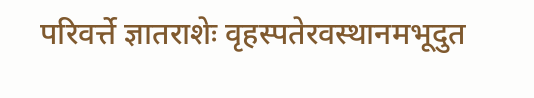परिवर्त्ते ज्ञातराशेः वृहस्पतेरवस्थानमभूदुत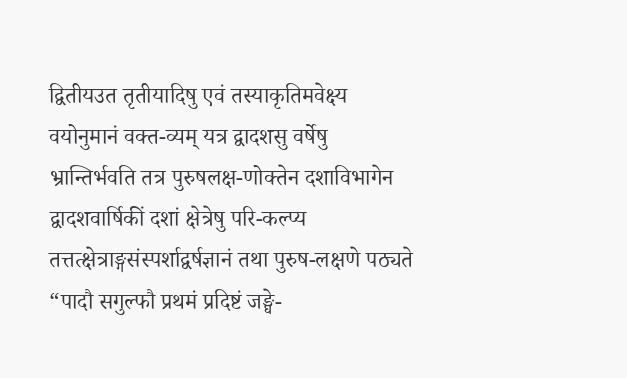द्वितीयउत तृतीयादिषु एवं तस्याकृतिमवेक्ष्य वयोनुमानं वक्त-व्यम् यत्र द्वादशसु वर्षेषु भ्रान्तिर्भवति तत्र पुरुषलक्ष-णोक्तेन दशाविभागेन द्वादशवार्षिकीं दशां क्षेत्रेषु परि-कल्प्य तत्तत्क्षेत्राङ्गसंस्पर्शाद्वर्षज्ञानं तथा पुरुष-लक्षणे पठ्यते “पादौ सगुल्फौ प्रथमं प्रदिष्टं जङ्घे-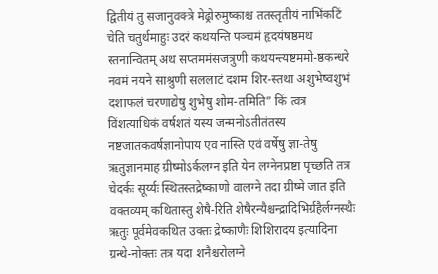द्वितीयं तु सजानुवक्त्रे मेढ्रोरुमुष्काश्च ततस्तृतीयं नाभिंकटिं चेति चतुर्थमाहुः उदरं कथयन्ति पञ्चमं हृदयंषष्ठमथ स्तनान्वितम् अथ सप्तममंसजत्रुणी कथयन्त्यष्टममो-ष्ठकन्धरे नवमं नयने साश्रुणी सललाटं दशम शिर-स्तथा अशुभेष्वशुभं दशाफलं चरणाद्येषु शुभेषु शोम-तमिति” किं त्वत्र विंशत्याधिकं वर्षशतं यस्य जन्मनोऽतीतंतस्य नष्टजातकवर्षज्ञानोपाय एव नास्ति एवं वर्षेषु ज्ञा-तेषु ऋतुज्ञानमाह ग्रीष्मोऽर्कलग्न इति येन लग्नेनप्रष्टा पृच्छति तत्र चेदर्कः सूर्य्यः स्थितस्तद्रेष्काणो वालग्ने तदा ग्रीष्मे जात इति वक्तव्यम् कथितास्तु शेषै-रिति शेषैरन्यैश्चन्द्रादिभिर्ग्रहैर्लग्नस्थैः ऋतुः पूर्वमेवकथित उक्तः द्रेष्काणैः शिशिरादय इत्यादिना ग्रन्थे-नोक्तः तत्र यदा शनैश्चरोलग्ने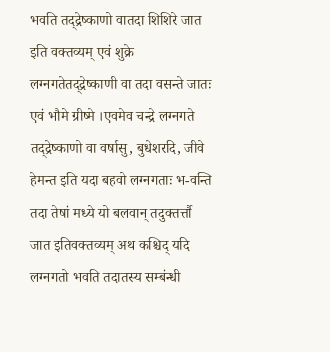भवति तद्द्रेष्काणो वातदा शिशिरे जात इति वक्तव्यम् एवं शुक्रे लग्नगतेतद्द्रेष्काणी वा तदा वसन्ते जातः एवं भौमे ग्रीष्मे ।एवमेव चन्द्रे लग्नगते तद्द्रेष्काणो वा वर्षासु, बुधेशरदि, जीवे हेमन्त इति यदा बहवो लग्नगताः भ-वन्ति तदा तेषां मध्ये यो बलवान् तदुक्तर्त्तौ जात इतिवक्तव्यम् अथ कश्चिद् यदि लग्नगतो भवति तदातस्य सम्बंन्धी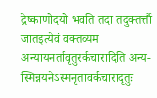द्रेष्काणोदयो भवति तदा तदुक्तर्त्तौ जातइत्येवं वक्तव्यम अन्यायनर्तावृतुरर्कचारादिति अन्य-स्मिन्नयनेऽस्मनृतावर्कचारादृतुः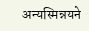अन्यस्मिन्नयने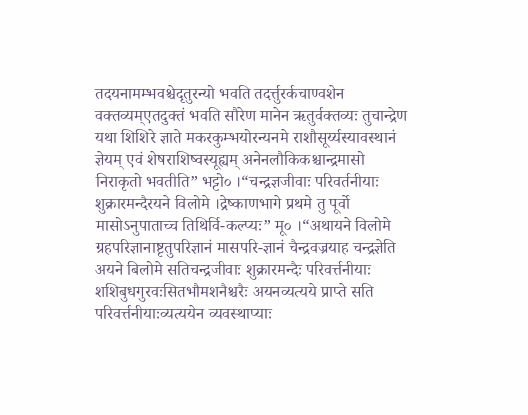तदयनामम्भवश्चेदृतुरन्यो भवति तदर्त्तुरर्कचाण्वशेन वक्तव्यम्एतदुक्तं भवति सौरेण मानेन ऋतुर्वक्तव्यः तुचान्द्रेण यथा शिशिरे ज्ञाते मकरकुम्भयोरन्यनमे राशौसूर्य्यस्यावस्थानं ज्ञेयम् एवं शेषराशिष्वस्यूह्यम् अनेनलौकिकश्चान्द्रमासो निराकृतो भवतीति” भट्टो० ।“चन्द्रज्ञजीवाः परिवर्तनीयाः शुक्रारमन्दैरयने विलोमे ।द्रेष्काणभागे प्रथमे तु पूर्वो मासोऽनुपाताच्च तिथिर्वि-कल्प्यः” मू० ।“अथायने विलोमे ग्रहपरिज्ञानाष्टृतुपरिज्ञानं मासपरि-ज्ञानं चैन्द्रवज्रयाह चन्द्रज्ञेति अयने बिलोमे सतिचन्द्रजीवाः शुक्रारमन्दैः परिवर्त्तनीयाः शशिबुधगुरवःसितभौमशनैश्चरैः अयनव्यत्यये प्राप्ते सति परिवर्त्तनीयाःव्यत्ययेन व्यवस्थाप्याः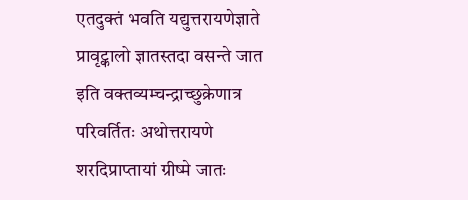एतदुक्तं भवति यद्युत्तरायणेज्ञाते प्रावृट्कालो ज्ञातस्तदा वसन्ते जात इति वक्तव्यम्चन्द्राच्छुक्रेणात्र परिवर्तितः अथोत्तरायणे शरदिप्राप्तायां ग्रीष्मे जातः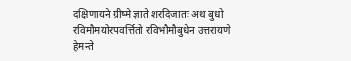दक्षिणायने ग्रीष्मे ज्ञाते शरदिजातः अथ बुधो रविमौमयोरपवर्त्तितो रविभौमौबुधेन उत्तरायणे हेमन्ते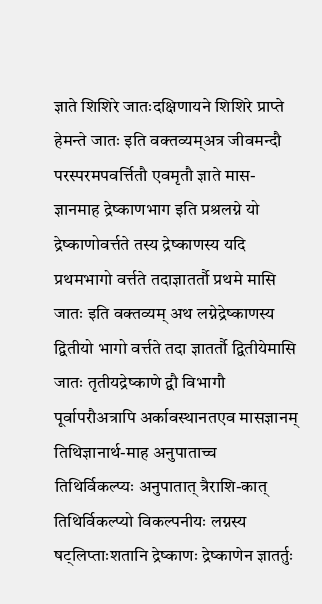ज्ञाते शिशिरे जातःदक्षिणायने शिशिरे प्राप्ते हेमन्ते जातः इति वक्तव्यम्अत्र जीवमन्दौ परस्परमपवर्त्तितौ एवमृतौ ज्ञाते मास-ज्ञानमाह द्रेष्काणभाग इति प्रश्रलग्ने यो द्रेष्काणोवर्त्तते तस्य द्रेष्काणस्य यदि प्रथमभागो वर्त्तते तदाज्ञातर्तौ प्रथमे मासि जातः इति वक्तव्यम् अथ लग्नेद्रेष्काणस्य द्वितीयो भागो वर्त्तते तदा ज्ञातर्तौ द्वितीयेमासि जातः तृतीयद्रेष्काणे द्वौ विभागौ पूर्वापरौअत्रापि अर्कावस्थानतएव मासज्ञानम् तिथिज्ञानार्थ-माह अनुपाताच्च तिथिर्विकल्प्यः अनुपातात् त्रैराशि-कात् तिथिर्विकल्प्यो विकल्पनीयः लग्नस्य षट्लिप्ताःशतानि द्रेष्काणः द्रेष्काणेन ज्ञातर्तुः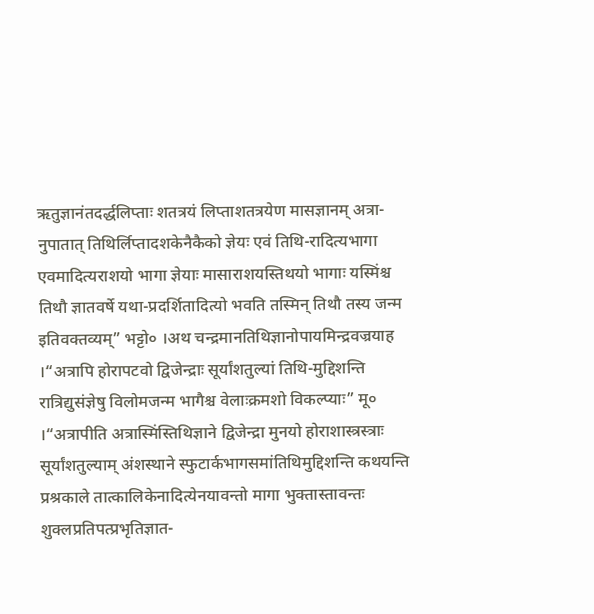ऋतुज्ञानंतदर्द्धलिप्ताः शतत्रयं लिप्ताशतत्रयेण मासज्ञानम् अत्रा-नुपातात् तिथिर्लिप्तादशकेनैकैको ज्ञेयः एवं तिथि-रादित्यभागा एवमादित्यराशयो भागा ज्ञेयाः मासाराशयस्तिथयो भागाः यस्मिंश्च तिथौ ज्ञातवर्षे यथा-प्रदर्शितादित्यो भवति तस्मिन् तिथौ तस्य जन्म इतिवक्तव्यम्” भट्टो० ।अथ चन्द्रमानतिथिज्ञानोपायमिन्द्रवज्रयाह ।“अत्रापि होरापटवो द्विजेन्द्राः सूर्यांशतुल्यां तिथि-मुद्दिशन्ति रात्रिद्युसंज्ञेषु विलोमजन्म भागैश्च वेलाःक्रमशो विकल्प्याः” मू० ।“अत्रापीति अत्रास्मिंस्तिथिज्ञाने द्विजेन्द्रा मुनयो होराशास्त्रस्त्राः सूर्यांशतुल्याम् अंशस्थाने स्फुटार्कभागसमांतिथिमुद्दिशन्ति कथयन्ति प्रश्रकाले तात्कालिकेनादित्येनयावन्तो मागा भुक्तास्तावन्तः शुक्लप्रतिपत्प्रभृतिज्ञात-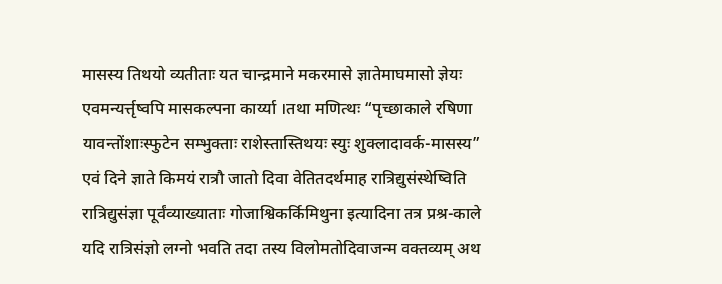मासस्य तिथयो व्यतीताः यत चान्द्रमाने मकरमासे ज्ञातेमाघमासो ज्ञेयः एवमन्यर्त्तृष्वपि मासकल्पना कार्य्या ।तथा मणित्थः “पृच्छाकाले रषिणा यावन्तोंशाःस्फुटेन सम्भुक्ताः राशेस्तास्तिथयः स्युः शुक्लादावर्क-मासस्य” एवं दिने ज्ञाते किमयं रात्रौ जातो दिवा वेतितदर्थमाह रात्रिद्युसंस्थेष्विति रात्रिद्युसंज्ञा पूर्वंव्याख्याताः गोजाश्विकर्किमिथुना इत्यादिना तत्र प्रश्र-काले यदि रात्रिसंज्ञो लग्नो भवति तदा तस्य विलोमतोदिवाजन्म वक्तव्यम् अथ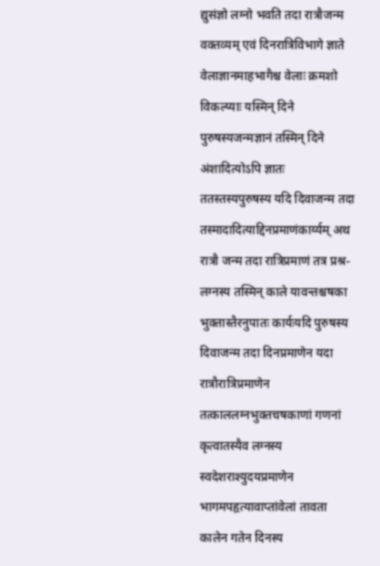द्युसंज्ञो लग्नो भवति तदा रात्रौजन्म वक्तव्यम् एवं दिनरात्रिविभागे ज्ञाते वेलाज्ञानमाहभागैश्च वेलाः क्रमशो विकल्प्याः यस्मिन् दिने पुरुषस्यजन्मज्ञानं तस्मिन् दिने अंशादित्योऽपि ज्ञातः ततस्तस्यपुरुषस्य यदि दिवाजन्म तदा तस्मादादित्याद्दिनप्रमाणंकार्य्यम् अथ रात्रौ जन्म तदा रात्रिप्रमाणं तत्र प्रश्र-लग्नस्य तस्मिन् काले यावन्तश्चषका भुक्तास्तैरनुपातः कार्यःयदि पुरुषस्य दिवाजन्म तदा दिनप्रमाणेन यदा रात्रौरात्रिप्रमाणेन तत्काललग्नभुक्तचषकाणां गणनां कृत्वातस्यैव लग्नस्य स्वदेशराश्युदयप्रमाणेन भागमपहृत्यावाप्तांवेलां तावता कालेन गतेन दिनस्य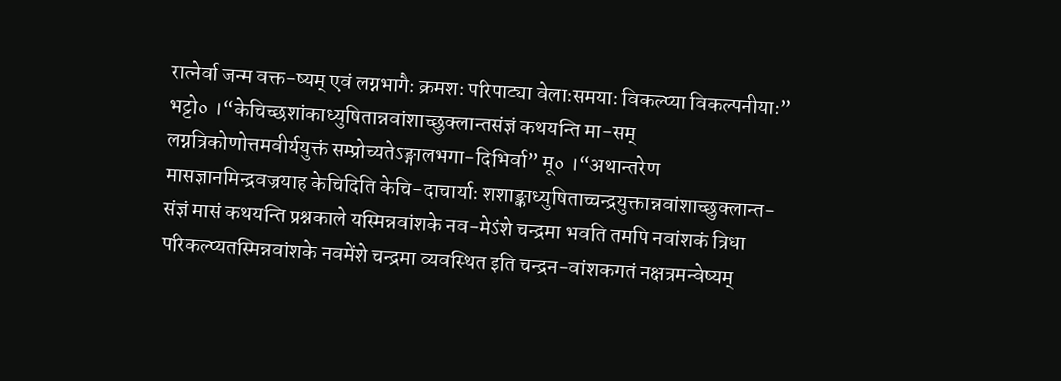रात्नेर्वा जन्म वक्त-ष्यम् एवं लग्नभागैः क्रमशः परिपाट्या वेलाःसमयाः विकल्प्या विकल्पनीयाः” भट्टो० ।“केचिच्छशांकाध्युषितान्नवांशाच्छुक्लान्तसंज्ञं कथयन्ति मा-सम् लग्नत्रिकोणोत्तमवीर्ययुक्तं सम्प्रोच्यतेऽङ्गालभगा-दिभिर्वा” मू० ।“अथान्तरेण मासज्ञानमिन्द्रवज्रयाह केचिदिति केचि-दाचार्याः शशाङ्काध्युषिताच्चन्द्रयुक्तान्नवांशाच्छुक्लान्त-संज्ञं मासं कथयन्ति प्रश्नकाले यस्मिन्नवांशके नव-मेऽंशे चन्द्रमा भवति तमपि नवांशकं त्रिधा परिकल्प्यतस्मिन्नवांशके नवमेंशे चन्द्रमा व्यवस्थित इति चन्द्रन-वांशकगतं नक्षत्रमन्वेष्यम्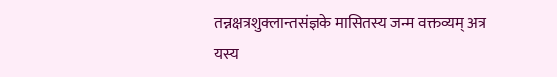तन्नक्षत्रशुक्लान्तसंज्ञके मासितस्य जन्म वक्तव्यम् अत्र यस्य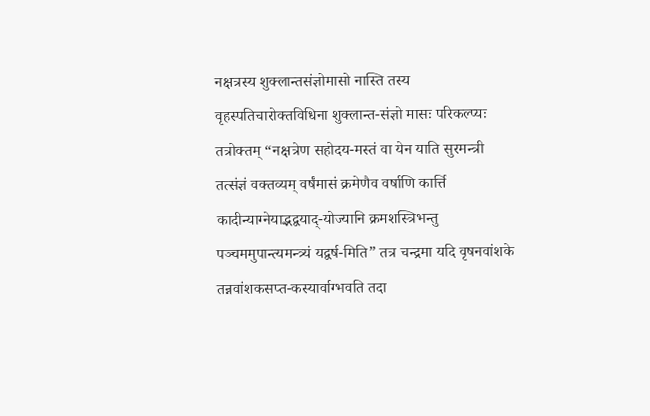नक्षत्रस्य शुक्लान्तसंज्ञोमासो नास्ति तस्य वृहस्पतिचारोक्तविधिना शुक्लान्त-संज्ञो मासः परिकल्प्यः तत्रोक्तम् “नक्षत्रेण सहोदय-मस्तं वा येन याति सुरमन्त्री तत्संज्ञं वक्तव्यम् वर्षंमासं क्रमेणैव वर्षाणि कार्त्ति कादीन्याग्नेयाद्भद्वयाद्-योज्यानि क्रमशस्त्रिभन्तु पञ्चममुपान्त्यमन्त्र्यं यद्वर्ष-मिति” तत्र चन्द्रमा यदि वृषनवांशके तन्नवांशकसप्त-कस्यार्वाग्भवति तदा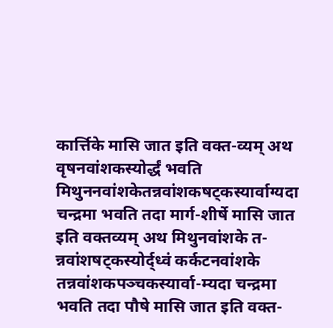कार्त्तिके मासि जात इति वक्त-व्यम् अथ वृषनवांशकस्योर्द्धं भवति मिथुननवांशकेतन्नवांशकषट्कस्यार्वाग्यदा चन्द्रमा भवति तदा मार्ग-शीर्षे मासि जात इति वक्तव्यम् अथ मिथुनवांशके त-न्नवांशषट्कस्योर्द्ध्वं कर्कटनवांशके तन्नवांशकपञ्चकस्यार्वा-म्यदा चन्द्रमा भवति तदा पौषे मासि जात इति वक्त-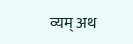व्यम् अथ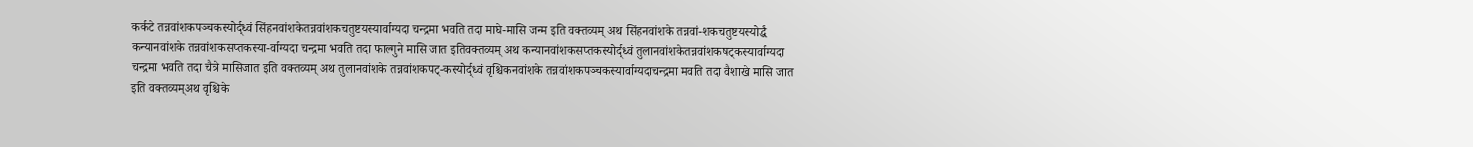कर्कटे तन्नवांशकपञ्चकस्योर्द्ध्वं सिंहनवांशकेतन्नवांशकचतुष्टयस्यार्वाग्यदा चन्द्रमा भवति तदा माघे-मासि जन्म इति वक्तव्यम् अथ सिंहनवांशके तन्नवां-शकचतुष्टयस्योर्द्धं कन्यानवांशके तन्नवांशकसप्तकस्या-र्वाग्यदा चन्द्रमा भवति तदा फाल्गुने मासि जात इतिवक्तव्यम् अथ कन्यानवांशकसप्तकस्योर्द्ध्वं तुलानवांशकेतन्नवांशकषट्कस्यार्वाग्यदा चन्द्रमा भवति तदा चैत्रे मासिजात इति वक्तव्यम् अथ तुलानवांशके तन्नवांशकपट्-कस्योर्द्ध्वं वृश्चिकनवांशके तन्नवांशकपञ्चकस्यार्वाग्यदाचन्द्रमा मवति तदा वैशाखे मासि जात इति वक्तव्यम्अथ वृश्चिके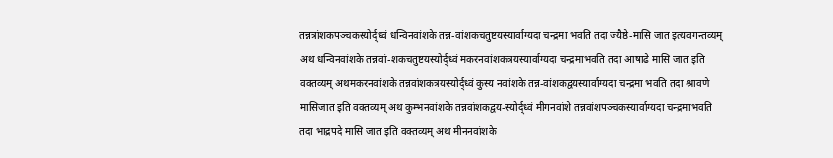तन्नत्रांशकपञ्चकस्योर्द्ध्वं धन्विनवांशके तन्न-वांशकचतुष्टयस्यार्वाग्यदा चन्द्रमा भवति तदा ज्यैष्ठे-मासि जात इत्यवगन्तव्यम् अथ धन्विनवांशके तन्नवां-शकचतुष्टयस्योर्द्ध्वं मकरनवांशकत्रयस्यार्वाग्यदा चन्द्रमाभवति तदा आषाढे मासि जात इति वक्तव्यम् अथमकरनवांशके तन्नवांशकत्रयस्योर्द्ध्वं कुस्य नवांशके तन्न-वांशकद्वयस्यार्वाग्यदा चन्द्रमा भवति तदा श्रावणे मासिजात इति वक्तव्यम् अथ कुम्भनवांशके तन्नवांशकद्वय-स्योर्द्ध्वं मीगनवांशे तन्नवांशपञ्चकस्यार्वाग्यदा चन्द्रमाभवति तदा भाद्रपदे मासि जात इति वक्तव्यम् अथ मीननवांशके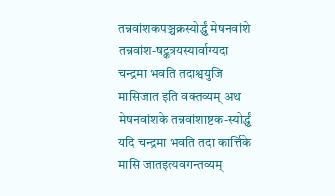तन्नवांशकपञ्चक्रस्योर्द्ध्वं मेषनवांशे तन्नवांश-षट्कत्रयस्यार्वाग्यदा चन्द्रमा भवति तदाश्वयुजि मासिजात इति वक्तव्यम् अथ मेषनवांशके तन्नवांशाष्टक-स्योर्द्ध्वं यदि चन्द्रमा भवति तदा कार्त्तिके मासि जातइत्यवगन्तव्यम्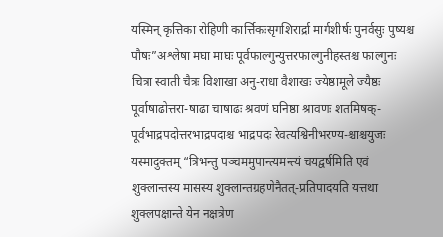यस्मिन् कृत्तिका रोहिणी कार्त्तिकःसृगशिरार्द्रा मार्गशीर्षः पुनर्वसुः पुष्यश्च पौषः”अश्लेषा मघा माघः पूर्वफाल्गुन्युत्तरफाल्गुनीहस्तश्च फाल्गुनः चित्रा स्वाती चैत्रः विशाखा अनु-राधा वैशाखः ज्येष्ठामूले ज्यैष्ठः पूर्वाषाढोत्तरा-षाढा चाषाढः श्रवणं घनिष्ठा श्रावणः शतमिषक्-पूर्वभाद्रपदोत्तरभाद्रपदाश्च भाद्रपदः रेवत्यश्विनीभरण्य-श्चाश्चयुजः यस्मादुक्तम् “त्रिभन्तु पञ्चममुपान्त्यमन्त्यं चयद्वर्षमिति एवं शुक्लान्तस्य मासस्य शुक्लान्तग्रहणेनैतत्-प्रतिपादयति यत्तथा शुक्लपक्षान्ते येन नक्षत्रेण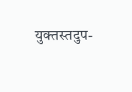युक्तस्तदुप-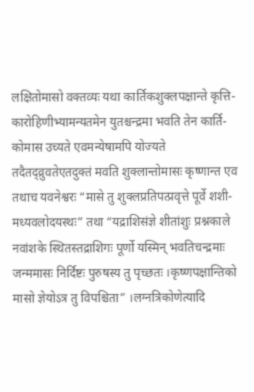लक्षितोमासो वक्तव्यः यथा कार्तिकशुक्लपक्षान्ते कृत्ति-कारोहिणीभ्यामन्यतमेन युतश्चन्द्रमा भवति तेन कार्ति-कोमास उच्यते एवमन्येषामपि योज्यते तदैतद्व्रुवतेएतदुक्तं मवति शुक्लान्तोमासः कृष्णान्त एव तथाच यवनेश्वरः “मासे तु शुक्लप्रतिपत्प्रवृत्ते पूर्वे शशी-मध्यवलोदयस्थः” तथा “यद्राशिसंज्ञे शीतांशुः प्रश्नकाले नवांशके स्थितस्तद्राशिगः पूर्णो यस्मिन् भवतिचन्द्रमाः जन्ममासः निर्दिष्टः पुरुषस्य तु पृच्छतः ।कृष्णपक्षान्तिको मासो ज्ञेयोऽत्र तु विपश्चिता” ।लग्नत्रिकोणेत्यादि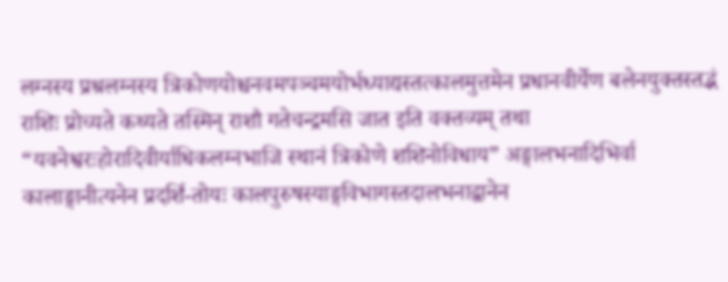लग्नस्य प्रश्रलग्नस्य त्रिकोणयोश्चनवमपञ्चमयोर्भध्याद्यस्तत्कालमुत्तमेन प्रधानवीर्येण बलेनयुक्तस्तद्भं राशिः प्रोच्यते कथ्यते तस्मिन् राशौ गतेचन्द्रमसि जात इति वक्तव्यम् तथा “यवनेश्वरःहोरादिवीर्याधिकलग्नभाजि स्थानं त्रिकोणे शशिनोविधाय” अङ्गालभनादिभिर्वा कालाङ्गानीत्यनेन प्रदर्शि-तोयः कालपुरुषस्याङ्गविभागस्तदालभनाद्वानेन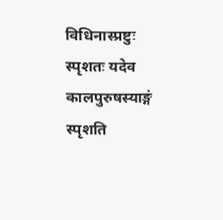विधिनास्प्रष्टुः स्पृशतः यदेव कालपुरुषस्याङ्गं स्पृशति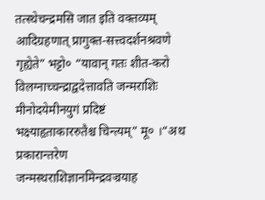तत्स्थेचन्द्रमसि जात इति वक्तव्यम् आदिग्रहणात् प्रागुक्त-सत्त्वदर्शनश्रवणे गृह्येते” भट्टो० “यावान् गतः शीत-करो विलग्नाच्चन्द्राद्वदेत्तावति जन्मराशिः मीनोदयेमीनयुगं प्रदिष्टं भक्ष्याहृताकाररुतैश्च चिन्त्यम्” मू० ।“अथ प्रकारान्तरेण जन्मस्थराशिज्ञानमिन्द्रवज्रयाह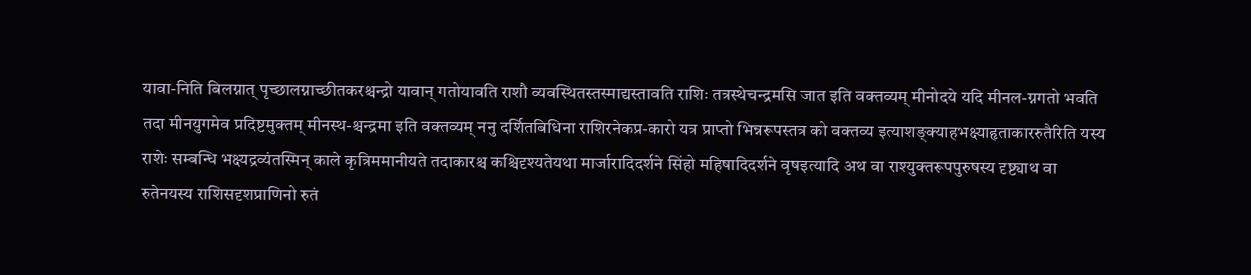यावा-निति बिलग्नात् पृच्छालग्नाच्छीतकरश्चन्द्रो यावान् गतोयावति राशौ व्यवस्थितस्तस्माद्यस्तावति राशिः तत्रस्थेचन्द्रमसि जात इति वक्तव्यम् मीनोदये यदि मीनल-ग्नगतो भवति तदा मीनयुगमेव प्रदिष्टमुक्तम् मीनस्थ-श्चन्द्रमा इति वक्तव्यम् ननु दर्शितबिधिना राशिरनेकप्र-कारो यत्र प्राप्तो भिन्नरूपस्तत्र को वक्तव्य इत्याशङ्क्याहभक्ष्याहृताकाररुतैरिति यस्य राशेः सम्बन्धि भक्ष्यद्रव्यंतस्मिन् काले कृत्रिममानीयते तदाकारश्च कश्चिदृश्यतेयथा मार्जारादिदर्शने सिंहो महिषादिदर्शने वृषइत्यादि अथ वा राश्युक्तरूपपुरुषस्य दृष्ट्याथ वा रुतेनयस्य राशिसदृशप्राणिनो रुतं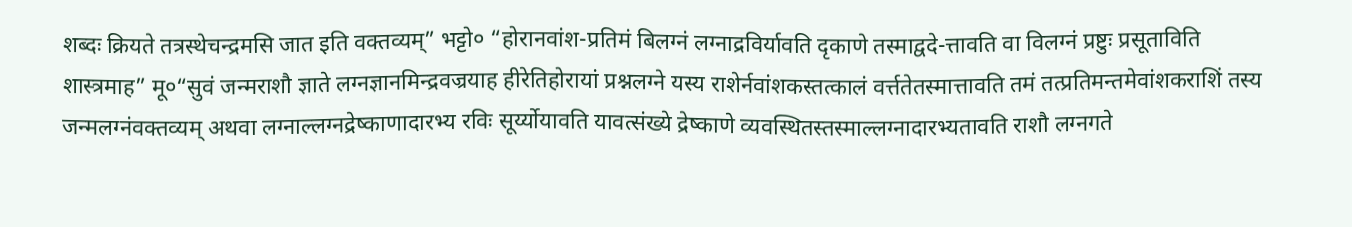शब्दः क्रियते तत्रस्थेचन्द्रमसि जात इति वक्तव्यम्” भट्टो० “होरानवांश-प्रतिमं बिलग्नं लग्नाद्रविर्यावति दृकाणे तस्माद्वदे-त्तावति वा विलग्नं प्रष्टुः प्रसूताविति शास्त्रमाह” मू०“सुवं जन्मराशौ ज्ञाते लग्नज्ञानमिन्द्रवज्रयाह हीरेतिहोरायां प्रश्नलग्ने यस्य राशेर्नवांशकस्तत्कालं वर्त्ततेतस्मात्तावति तमं तत्प्रतिमन्तमेवांशकराशिं तस्य जन्मलग्नंवक्तव्यम् अथवा लग्नाल्लग्नद्रेष्काणादारभ्य रविः सूर्य्योयावति यावत्संख्ये द्रेष्काणे व्यवस्थितस्तस्माल्लग्नादारभ्यतावति राशौ लग्नगते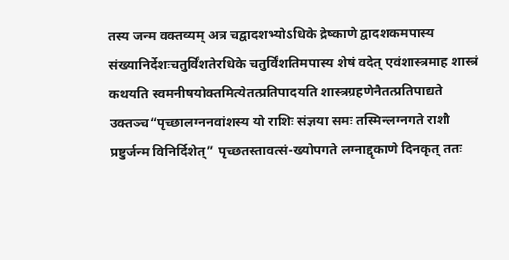तस्य जन्म वक्तव्यम् अत्र चद्वादशभ्योऽधिके द्रेष्काणे द्वादशकमपास्य संख्यानिर्देशःचतुर्विंशतेरधिके चतुर्विंशतिमपास्य शेषं वदेत् एवंशास्त्रमाह शास्त्रं कथयति स्वमनीषयोक्तमित्येतत्प्रतिपादयति शास्त्रग्रहणेनैतत्प्रतिपाद्यते उक्तञ्च“पृच्छालग्ननवांशस्य यो राशिः संज्ञया समः तस्मिन्लग्नगते राशौ प्रष्टुर्जन्म विनिर्दिशेत्” पृच्छतस्तावत्सं-ख्योपगते लग्नाद्दृकाणे दिनकृत् ततः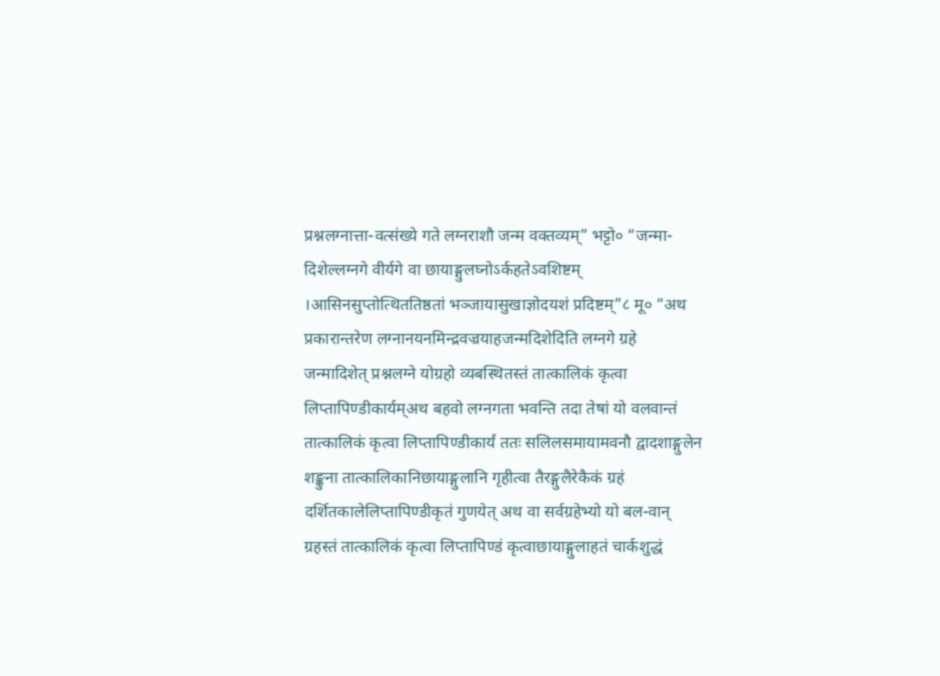प्रश्नलग्नात्ता-वत्संख्ये गते लग्नराशौ जन्म वक्तव्यम्” भट्टो० “जन्मा-दिशेल्लग्नगे वीर्यगे वा छायाङ्गुलघ्नोऽर्कहतेऽवशिष्टम् ।आसिनसुप्तोत्थिततिष्ठतां भञ्जायासुखाज्ञोदयशं प्रदिष्टम्”८ मू० “अथ प्रकारान्तरेण लग्नानयनमिन्द्रवज्रयाहजन्मदिशेदिति लग्नगे ग्रहे जन्मादिशेत् प्रश्नलग्ने योग्रहो व्यबस्थितस्तं तात्कालिकं कृत्वा लिप्तापिण्डीकार्यम्अथ बहवो लग्नगता भवन्ति तदा तेषां यो वलवान्तं तात्कालिकं कृत्वा लिप्तापिण्डीकार्यं ततः सलिलसमायामवनौ द्वादशाङ्गुलेन शङ्कुना तात्कालिकानिछायाङ्गुलानि गृहीत्वा तैरङ्गुलैरेकैकं ग्रहं दर्शितकालेलिप्तापिण्डीकृतं गुणयेत् अथ वा सर्वग्रहेभ्यो यो बल-वान् ग्रहस्तं तात्कालिकं कृत्वा लिप्तापिण्डं कृत्वाछायाङ्गुलाहतं चार्कशुद्धं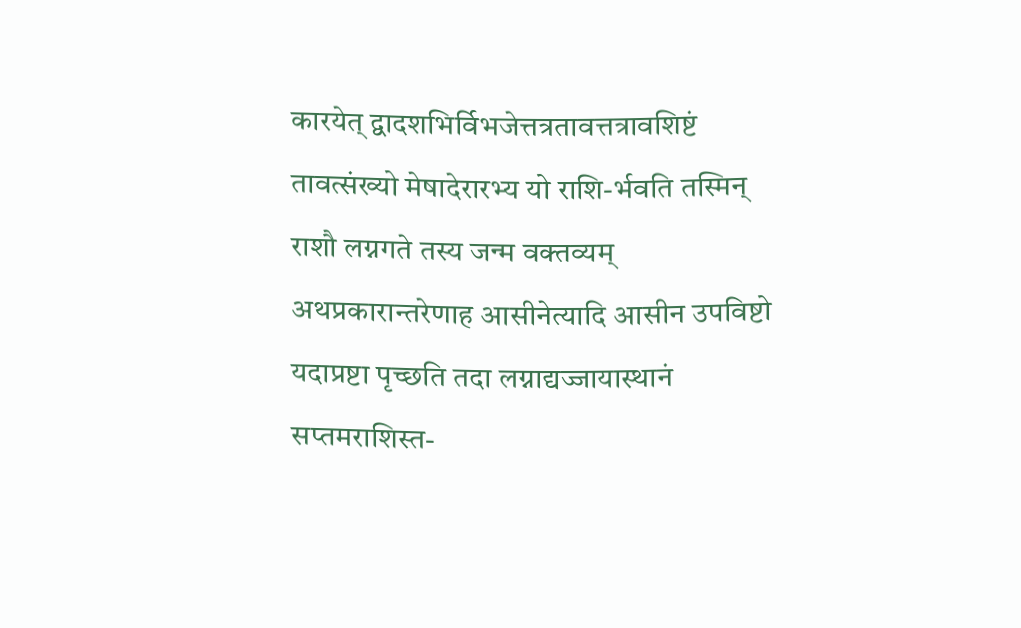कारयेत् द्वादशभिर्विभजेत्तत्रतावत्तत्रावशिष्टं तावत्संख्यो मेषादेरारभ्य यो राशि-र्भवति तस्मिन् राशौ लग्नगते तस्य जन्म वक्तव्यम् अथप्रकारान्तरेणाह आसीनेत्यादि आसीन उपविष्टो यदाप्रष्टा पृच्छति तदा लग्नाद्यज्जायास्थानं सप्तमराशिस्त-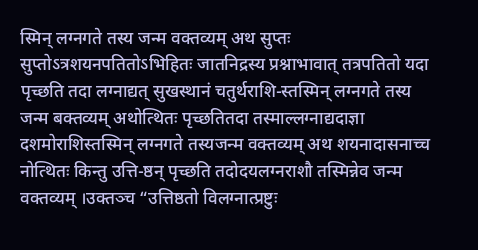स्मिन् लग्नगते तस्य जन्म वक्तव्यम् अथ सुप्तः सुप्तोऽत्रशयनपतितोऽभिहितः जातनिद्रस्य प्रश्नाभावात् तत्रपतितो यदा पृच्छति तदा लग्नाद्यत् सुखस्थानं चतुर्थराशि-स्तस्मिन् लग्नगते तस्य जन्म बक्तव्यम् अथोत्थितः पृच्छतितदा तस्माल्लग्नाद्यदाज्ञा दशमोराशिस्तस्मिन् लग्नगते तस्यजन्म वक्तव्यम् अथ शयनादासनाच्च नोत्थितः किन्तु उत्ति-ष्ठन् पृच्छति तदोदयलग्नराशौ तस्मिन्नेव जन्म वक्तव्यम् ।उक्तञ्च “उत्तिष्ठतो विलग्नात्प्रष्टुः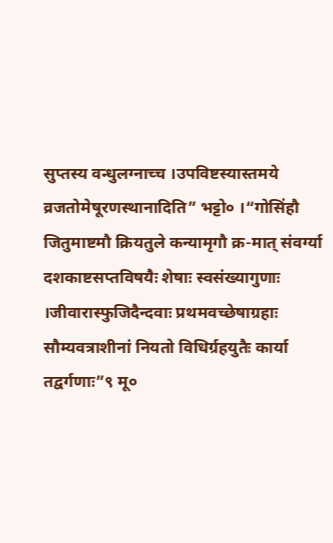सुप्तस्य वन्धुलग्नाच्च ।उपविष्टस्यास्तमये व्रजतोमेषूरणस्थानादिति” भट्टो० ।“गोसिंहौ जितुमाष्टमौ क्रियतुले कन्यामृगौ क्र-मात् संवर्ग्या दशकाष्टसप्तविषयैः शेषाः स्वसंख्यागुणाः ।जीवारास्फुजिदैन्दवाः प्रथमवच्छेषाग्रहाः सौम्यवत्राशीनां नियतो विधिर्ग्रहयुतैः कार्या तद्वर्गणाः”९ मू०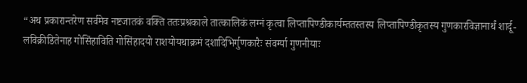“अथ प्रकारान्तरेण सर्वमेव नष्टजातकं वक्ति ततःप्रश्रकाले तात्कालिकं लग्नं कृत्वा लिप्तापिण्डीकार्यम्ततस्तस्य लिप्तापिण्डीकृतस्य गुणकारविज्ञानार्थं शार्दू-लविक्रीडितेनाह गोसिंहाविति गोसिंहादयो राशयोयथाक्रमं दशादिभिर्गुणकारैः संवर्ग्या गुणनीयाः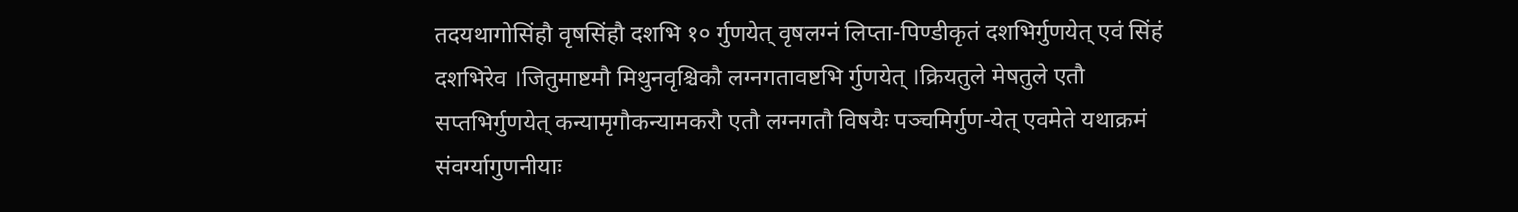तदयथागोसिंहौ वृषसिंहौ दशभि १० र्गुणयेत् वृषलग्नं लिप्ता-पिण्डीकृतं दशभिर्गुणयेत् एवं सिंहं दशभिरेव ।जितुमाष्टमौ मिथुनवृश्चिकौ लग्नगतावष्टभि र्गुणयेत् ।क्रियतुले मेषतुले एतौ सप्तभिर्गुणयेत् कन्यामृगौकन्यामकरौ एतौ लग्नगतौ विषयैः पञ्चमिर्गुण-येत् एवमेते यथाक्रमं संवर्ग्यागुणनीयाः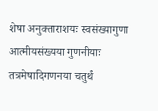शेषा अनुक्ताराशयः स्वसंख्यागुणा आत्मीयसंख्यया गुणनीयाः तत्रमेषादिगणनया चतुर्थं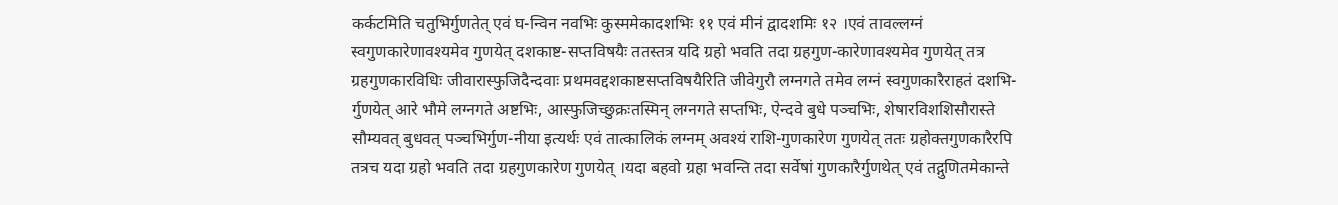कर्कटमिति चतुभिर्गुणतेत् एवं घ-न्विन नवभिः कुस्ममेकादशभिः ११ एवं मीनं द्वादशमिः १२ ।एवं तावल्लग्नं स्वगुणकारेणावश्यमेव गुणयेत् दशकाष्ट-सप्तविषयैः ततस्तत्र यदि ग्रहो भवति तदा ग्रहगुण-कारेणावश्यमेव गुणयेत् तत्र ग्रहगुणकारविधिः जीवारास्फुजिदैन्दवाः प्रथमवद्दशकाष्टसप्तविषयैरिति जीवेगुरौ लग्नगते तमेव लग्नं स्वगुणकारैराहतं दशभि-र्गुणयेत् आरे भौमे लग्नगते अष्टभिः, आस्फुजिच्छुक्रःतस्मिन् लग्नगते सप्तभिः, ऐन्दवे बुधे पञ्चभिः, शेषारविशशिसौरास्ते सौम्यवत् बुधवत् पञ्चभिर्गुण-नीया इत्यर्थः एवं तात्कालिकं लग्नम् अवश्यं राशि-गुणकारेण गुणयेत् ततः ग्रहोक्तगुणकारैरपि तत्रच यदा ग्रहो भवति तदा ग्रहगुणकारेण गुणयेत् ।यदा बहवो ग्रहा भवन्ति तदा सर्वेषां गुणकारैर्गुणथेत् एवं तद्गुणितमेकान्ते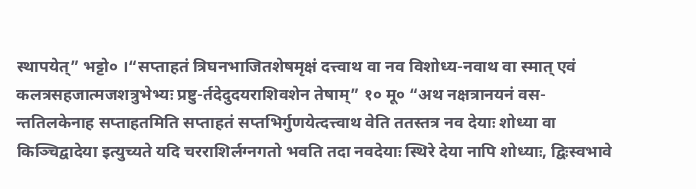स्थापयेत्” भट्टो० ।“सप्ताहतं त्रिघनभाजितशेषमृक्षं दत्त्वाथ वा नव विशोध्य-नवाथ वा स्मात् एवं कलत्रसहजात्मजशत्रुभेभ्यः प्रष्टु-र्तदेदुदयराशिवशेन तेषाम्” १० मू० “अथ नक्षत्रानयनं वस-न्ततिलकेनाह सप्ताहतमिति सप्ताहतं सप्तभिर्गुणयेत्दत्त्वाथ वेति ततस्तत्र नव देयाः शोध्या वा किञ्चिद्वादेया इत्युच्यते यदि चरराशिर्लग्नगतो भवति तदा नवदेयाः स्थिरे देया नापि शोध्याः, द्विःस्वभावे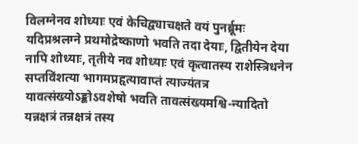विलग्नेनव शोध्याः एवं केचिद्व्याचक्षते वयं पुनर्ब्रूमः यदिप्रश्रलग्ने प्रथमोद्रेष्काणो भवति तदा देयाः, द्वितीयेन देया नापि शोध्याः, तृतीये नव शोध्याः एवं कृत्वातस्य राशेस्त्रिधनेन सप्तविंशत्या भागमप्रहृत्यावाप्तं त्याज्यंतत्र यावत्संख्योऽङ्कोऽवशेषो भवति तावत्संख्यमश्वि-न्यादितो यन्नक्षत्रं तन्नक्षत्रं तस्य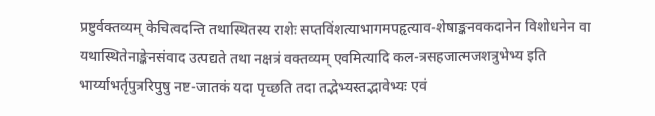प्रष्टुर्वक्तव्यम् केचित्वदन्ति तथास्थितस्य राशेः सप्तविंशत्याभागमपहृत्याव-शेषाङ्कनवकदानेन विशोधनेन वा यथास्थितेनाङ्केनसंवाद उत्पद्यते तथा नक्षत्रं वक्तव्यम् एवमित्यादि कल-त्रसहजात्मजशत्रुभेभ्य इति भार्य्याभर्तृपुत्ररिपुषु नष्ट-जातकं यदा पृच्छति तदा तद्भेभ्यस्तद्भावेभ्यः एवं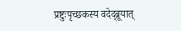प्रष्टुःपृच्छकस्य वदेद्ब्रूयात्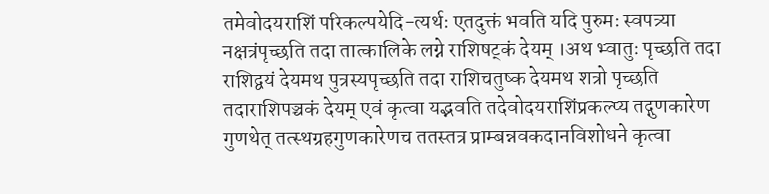तमेवोदयराशिं परिकल्पयेदि-त्यर्थः एतदुक्तं भवति यदि पुरुमः स्वपत्र्या नक्षत्रंपृच्छति तदा तात्कालिके लग्ने राशिषट्कं देयम् ।अथ भ्वातुः पृच्छति तदा राशिद्वयं देयमथ पुत्रस्यपृच्छति तदा राशिचतुष्क देयमथ शत्रो पृच्छति तदाराशिपञ्चकं देयम् एवं कृत्वा यद्भवति तदेवोदयराशिंप्रकल्प्य तद्गुणकारेण गुणथेत् तत्स्थग्रहगुणकारेणच ततस्तत्र प्राम्बन्नवकदानविशोधने कृत्वा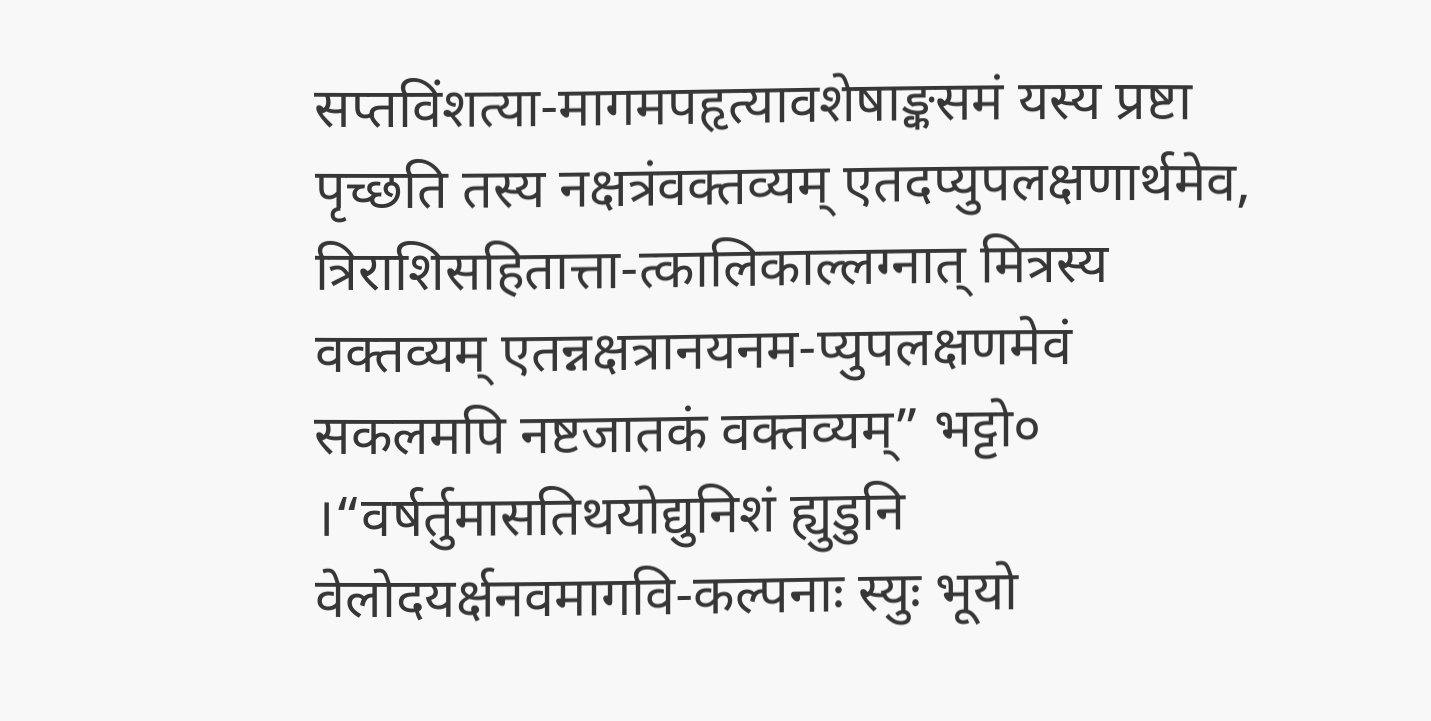सप्तविंशत्या-मागमपहृत्यावशेषाङ्कसमं यस्य प्रष्टा पृच्छति तस्य नक्षत्रंवक्तव्यम् एतदप्युपलक्षणार्थमेव, त्रिराशिसहितात्ता-त्कालिकाल्लग्नात् मित्रस्य वक्तव्यम् एतन्नक्षत्रानयनम-प्युपलक्षणमेवं सकलमपि नष्टजातकं वक्तव्यम्” भट्टो० ।“वर्षर्तुमासतिथयोद्युनिशं ह्युडुनि वेलोदयर्क्षनवमागवि-कल्पनाः स्युः भूयो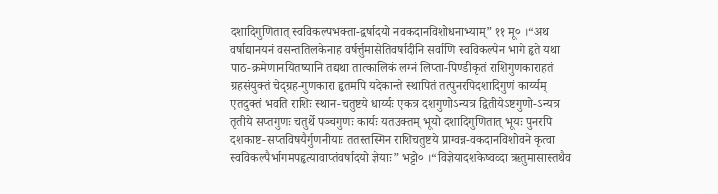दशादिगुणितात् स्वविकल्पभक्ता-द्वर्षादयो नवकदानविशोधनाभ्याम्” ११ मू० ।“अथ वर्षाद्यानयनं वसन्ततिलकेनाह वर्षर्त्तुमासेतिवर्षादीनि सर्वाणि स्वविकल्पेन भागे हृते यथा पाठ-क्रमेणानयितष्यानि तद्यथा तात्कालिकं लग्नं लिप्ता-पिण्डीकृतं राशिगुणकाराहतं ग्रहसंयुक्तं चेद्ग्रह-गुणकारा हृतमपि यदेकान्ते स्थापितं तत्पुनरपिदशादिगुणं कार्य्यम् एतदुक्तं भवति राशिः स्थान-चतुष्टये धार्य्यः एकत्र दशगुणोऽन्यत्र द्वितीयेऽष्टगुणो-ऽन्यत्र तृतीये सप्तगुणः चतुर्थे पञ्चगुणः कार्यः यतउक्तम् भूयो दशादिगुणितात् भूयः पुनरपि दशकाष्ट-सप्तविषयैर्गुणनीयाः ततस्तस्मिन राशिचतुष्टये प्राग्वन्न-वकदानविशोवने कृत्वा स्वविकल्पैर्भागमपहृत्यावाप्तंवर्षादयो ज्ञेयाः” भट्टो० ।“विज्ञेयादशकेष्वव्दा ऋतुमासास्तथैव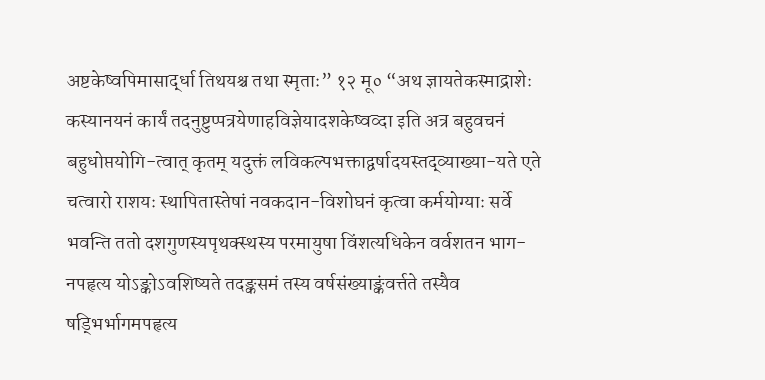अष्टकेष्वपिमासार्द्धा तिथयश्च तथा स्मृताः” १२ मू० “अथ ज्ञायतेकस्माद्राशेः कस्यानयनं कार्यं तदनुष्टुप्पत्रयेणाहविज्ञेयादशकेष्वव्दा इति अत्र बहुवचनं बहुधोप्तयोगि-त्वात् कृतम् यदुक्तं लविकल्पभक्ताद्वर्षादयस्तद्व्याख्या-यते एते चत्वारो राशयः स्थापितास्तेषां नवकदान-विशोघनं कृत्वा कर्मयोग्याः सर्वे भवन्ति ततो दशगुणस्यपृथक्स्थस्य परमायुषा विंशत्यधिकेन वर्वशतन भाग-नपहृत्य योऽङ्कोऽवशिष्यते तदङ्कसमं तस्य वर्षसंख्याङ्कंवर्त्तते तस्यैव षड्भिर्भागमपहृत्य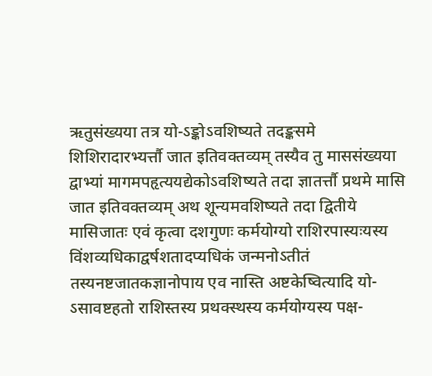ऋतुसंख्यया तत्र यो-ऽङ्कोऽवशिष्यते तदङ्कसमे शिशिरादारभ्यर्त्तौ जात इतिवक्तव्यम् तस्यैव तु माससंख्यया द्वाभ्यां मागमपहृत्ययद्येकोऽवशिष्यते तदा ज्ञातर्त्तौ प्रथमे मासि जात इतिवक्तव्यम् अथ शून्यमवशिष्यते तदा द्वितीये मासिजातः एवं कृत्वा दशगुणः कर्मयोग्यो राशिरपास्यःयस्य विंशव्यधिकाद्वर्षशतादप्यधिकं जन्मनोऽतीतं तस्यनष्टजातकज्ञानोपाय एव नास्ति अष्टकेष्वित्यादि यो-ऽसावष्टहतो राशिस्तस्य प्रथक्स्थस्य कर्मयोग्यस्य पक्ष-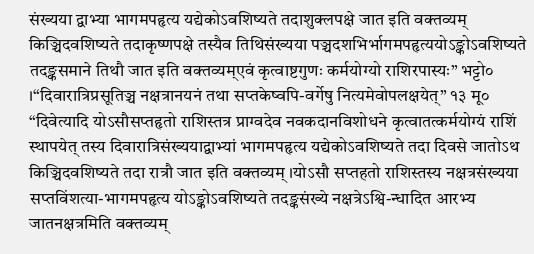संख्यया द्वाभ्या भागमपहृत्य यद्येकोऽवशिष्यते तदाशुक्लपक्षे जात इति वक्तव्यम् किञ्चिदवशिष्यते तदाकृष्णपक्षे तस्यैव तिथिसंख्यया पञ्चदशभिर्भागमपहृत्ययोऽङ्कोऽवशिष्यते तदङ्कसमाने तिथौ जात इति वक्तव्यम्एवं कृत्वाष्टगुणः कर्मयोग्यो राशिरपास्यः” भट्टो० ।“दिवारात्रिप्रसूतिञ्च नक्षत्रानयनं तथा सप्तकेष्वपि-वर्गेषु नित्यमेवोपलक्षयेत्” १३ मू० “दिवेत्यादि योऽसौसप्तहृतो राशिस्तत्र प्राग्वदेव नवकदानविशोधने कृत्वातत्कर्मयोग्यं राशिं स्थापयेत् तस्य दिवारात्रिसंख्ययाद्वाभ्यां भागमपहृत्य यद्येकोऽवशिष्यते तदा दिवसे जातोऽथ किञ्चिदवशिष्यते तदा रात्रौ जात इति वक्तव्यम् ।योऽसौ सप्तहतो राशिस्तस्य नक्षत्रसंख्यया सप्तविंशत्या-भागमपहृत्य योऽङ्कोऽवशिष्यते तदङ्कसंख्ये नक्षत्रेऽश्वि-न्धादित आरभ्य जातनक्षत्रमिति वक्तव्यम्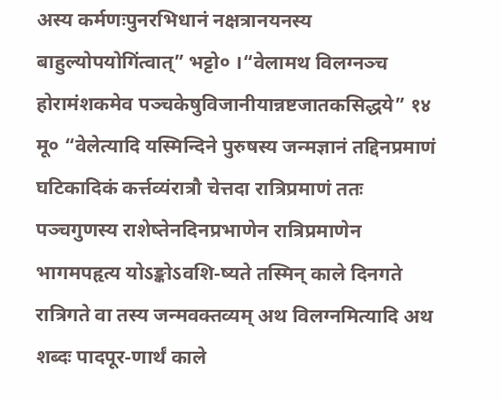अस्य कर्मणःपुनरभिधानं नक्षत्रानयनस्य बाहुल्योपयोगिंत्वात्” भट्टो० ।“वेलामथ विलग्नञ्च होरामंशकमेव पञ्चकेषुविजानीयान्नष्टजातकसिद्धये” १४ मू० “वेलेत्यादि यस्मिन्दिने पुरुषस्य जन्मज्ञानं तद्दिनप्रमाणं घटिकादिकं कर्त्तव्यंरात्रौ चेत्तदा रात्रिप्रमाणं ततः पञ्चगुणस्य राशेष्तेनदिनप्रभाणेन रात्रिप्रमाणेन भागमपहृत्य योऽङ्कोऽवशि-ष्यते तस्मिन् काले दिनगते रात्रिगते वा तस्य जन्मवक्तव्यम् अथ विलग्नमित्यादि अथ शब्दः पादपूर-णार्थं काले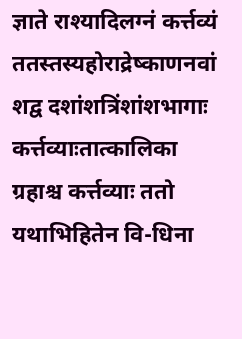ज्ञाते राश्यादिलग्नं कर्त्तव्यं ततस्तस्यहोराद्रेष्काणनवां शद्व दशांशत्रिंशांशभागाः कर्त्तव्याःतात्कालिका ग्रहाश्च कर्त्तव्याः ततो यथाभिहितेन वि-धिना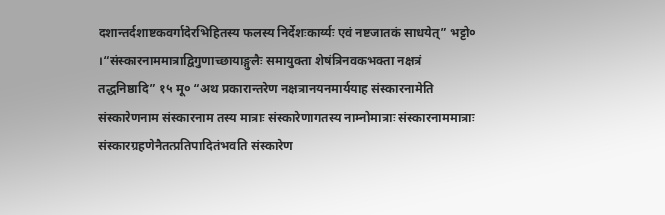दशान्तर्दशाष्टकवर्गादेरभिहितस्य फलस्य निर्देशःकार्य्यः एवं नष्टजातकं साधयेत्” भट्टो० ।“संस्कारनाममात्राद्विगुणाच्छायाङ्गुलैः समायुक्ता शेषंत्रिनवकभक्ता नक्षत्रं तद्धनिष्ठादि” १५ मू० “अथ प्रकारान्तरेण नक्षत्रानयनमार्ययाह संस्कारनामेति संस्कारेणनाम संस्कारनाम तस्य मात्राः संस्कारेणागतस्य नाम्नोमात्राः संस्कारनाममात्राः संस्कारग्रहणेनैतत्प्रतिपादितंभवति संस्कारेण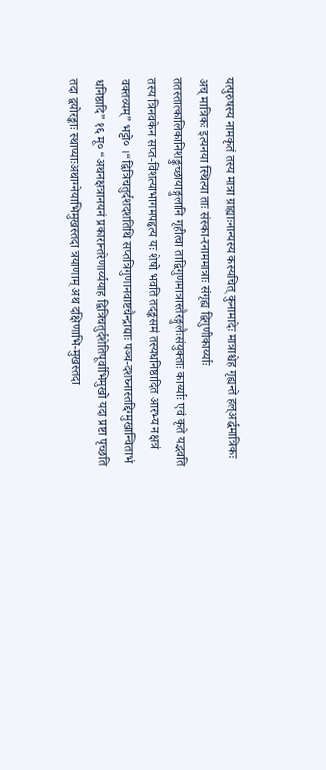यत्पुरुषस्य नामकृतं तस्य मात्रा ग्राह्याःनान्यस्य कस्यचित् कुनामादेः मात्राश्चेह गृह्यन्ते हल्अर्द्धमात्रिकः अच् मात्रिकः इत्यनया स्थित्या ताः संस्का-रनाममात्राः संगृह्य द्विगुणीकार्य्याः ततस्तात्कालिकानिशङ्कुच्छायाङ्गुलानि गृहीत्वा ताद्विगुणमात्रास्तैरङ्गुलैःसंयुक्ताः कार्य्याः एवं कृते यद्भवति तस्य त्रिनवकेन सप्त-विंशत्याभागमपहृत्य यः शेषो भवति तदङ्कसमं तस्यधनिष्ठादित आरभ्य नक्षत्रं वक्तव्यम्” भट्टो० ।“द्वित्रिचतुर्दशदशतिथि सप्तत्रिगुणानवाष्टचैन्द्राद्याः पञ्च-दशघ्नास्तद्दिग्मुखान्विताभं धनिष्ठादि” १६ मू० “अथनक्षत्रानयनं प्रकारान्तरेणार्य्ययाह द्वित्रिचतुर्दशेतिपूर्वाभिमुखो यदा प्रष्टा पृच्छति तदा द्वयोरङ्काः स्थाप्याःअथाग्नेयाभिमुखस्तदा त्रयाणाम् अथ दक्षिणाभि-मुखस्तदा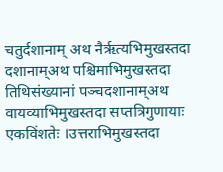चतुर्दशानाम् अथ नैरृत्यभिमुखस्तदा दशानाम्अथ पश्चिमाभिमुखस्तदा तिथिसंख्यानां पञ्चदशानाम्अथ वायव्याभिमुखस्तदा सप्तत्रिगुणायाः एकविंशतेः ।उत्तराभिमुखस्तदा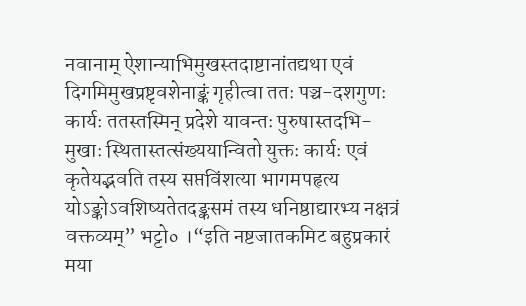नवानाम् ऐशान्याभिमुखस्तदाष्टानांतद्यथा एवं दिगमिमुखप्रष्टृवशेनाङ्कं गृहीत्वा ततः पञ्च-दशगुणः कार्यः ततस्तस्मिन् प्रदेशे यावन्तः पुरुषास्तदभि-मुखाः स्थितास्तत्संख्ययान्वितो युक्तः कार्यः एवं कृतेयद्भवति तस्य सप्तविंशत्या भागमपहृत्य योऽङ्कोऽवशिष्यतेतदङ्कसमं तस्य धनिष्ठाद्यारभ्य नक्षत्रं वक्तव्यम्” भट्टो० ।“इति नष्टजातकमिट बहुप्रकारं मया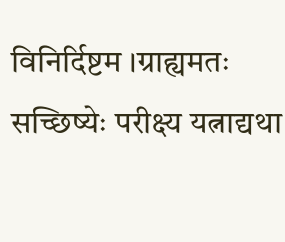विनिर्दिष्टम ।ग्राह्यमतः सच्छिष्येः परीक्ष्य यत्नाद्यथा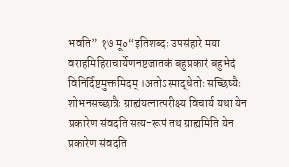भवति” १७ मू०“इतिशब्दः उपसंहारे मया वराहमिहिराचार्येणनष्टजातकं बहुप्रकारं बहुभेदं विनिर्दिष्टमुक्तमिदम् ।अतोऽस्माद्धेतोः सच्छिष्यैः शोभनसच्छात्रैः ग्राह्यंयत्नात्परीक्ष्य विचार्य यथा येन प्रकारेण संवदति सत्य-रूपं तथ ग्राह्यमिति येन प्रकारेण संवदति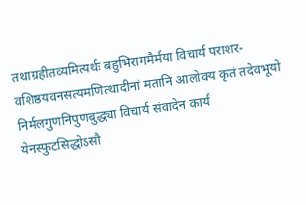तथाग्रहीतव्यमित्यर्थः बहुभिरागमैर्मया विचार्य पराशर-वशिष्ठयवनसत्यमणित्थादीनां मतानि आलोक्य कृतं तदेवभूयो निर्मलगुणनिपुणबुद्ध्या विचार्य संवादेन कार्यं येनस्फुटसिद्धोऽसौ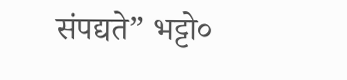संपद्यते” भट्टो०